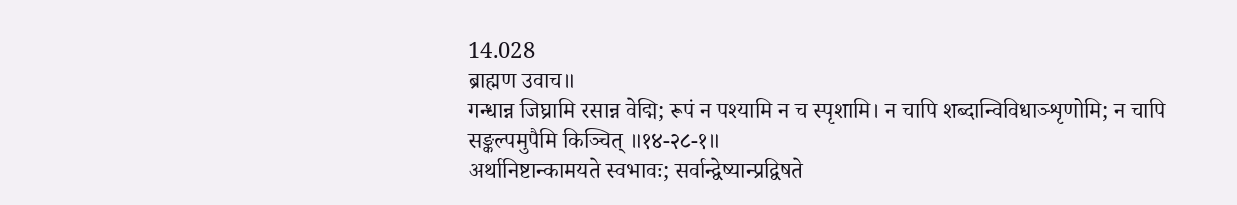14.028
ब्राह्मण उवाच॥
गन्धान्न जिघ्रामि रसान्न वेद्मि; रूपं न पश्यामि न च स्पृशामि। न चापि शब्दान्विविधाञ्शृणोमि; न चापि सङ्कल्पमुपैमि किञ्चित् ॥१४-२८-१॥
अर्थानिष्टान्कामयते स्वभावः; सर्वान्द्वेष्यान्प्रद्विषते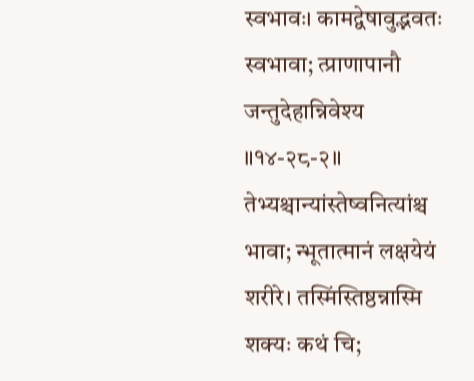स्वभावः। कामद्वेषावुद्भवतः स्वभावा; त्प्राणापानौ जन्तुदेहान्निवेश्य ॥१४-२८-२॥
तेभ्यश्चान्यांस्तेष्वनित्यांश्च भावा; न्भूतात्मानं लक्षयेयं शरीरे। तस्मिंस्तिष्ठन्नास्मि शक्यः कथं चि;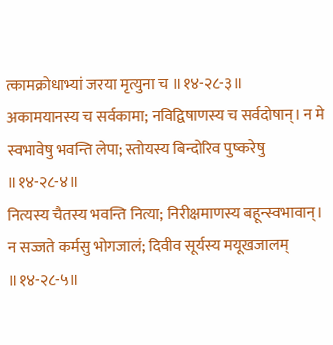त्कामक्रोधाभ्यां जरया मृत्युना च ॥१४-२८-३॥
अकामयानस्य च सर्वकामा; नविद्विषाणस्य च सर्वदोषान्। न मे स्वभावेषु भवन्ति लेपा; स्तोयस्य बिन्दोरिव पुष्करेषु ॥१४-२८-४॥
नित्यस्य चैतस्य भवन्ति नित्या; निरीक्षमाणस्य बहून्स्वभावान्। न सज्जते कर्मसु भोगजालं; दिवीव सूर्यस्य मयूखजालम् ॥१४-२८-५॥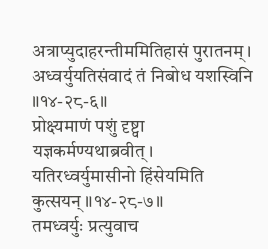अत्राप्युदाहरन्तीममितिहासं पुरातनम्। अध्वर्युयतिसंवादं तं निबोध यशस्विनि ॥१४-२८-६॥
प्रोक्ष्यमाणं पशुं दृष्ट्वा यज्ञकर्मण्यथाब्रवीत्। यतिरध्वर्युमासीनो हिंसेयमिति कुत्सयन् ॥१४-२८-७॥
तमध्वर्युः प्रत्युवाच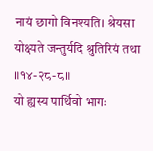नायं छागो विनश्यति। श्रेयसा योक्ष्यते जन्तुर्यदि श्रुतिरियं तथा ॥१४-२८-८॥
यो ह्यस्य पार्थिवो भागः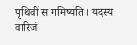पृथिवीं स गमिष्यति। यदस्य वारिजं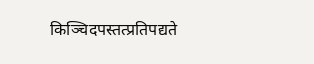किञ्चिदपस्तत्प्रतिपद्यते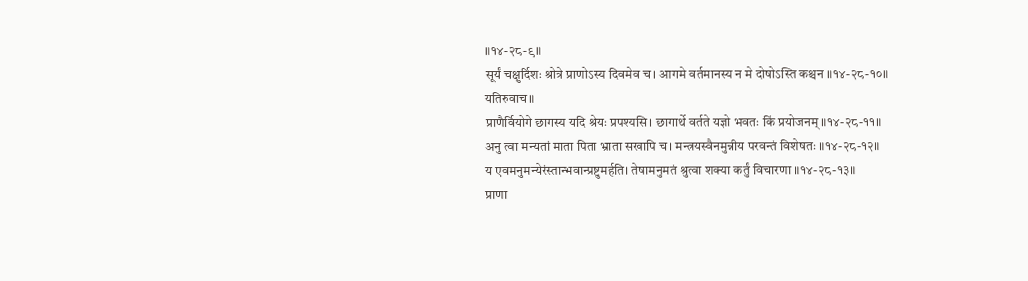॥१४-२८-९॥
सूर्यं चक्षुर्दिशः श्रोत्रे प्राणोऽस्य दिवमेव च। आगमे वर्तमानस्य न मे दोषोऽस्ति कश्चन ॥१४-२८-१०॥
यतिरुवाच॥
प्राणैर्वियोगे छागस्य यदि श्रेयः प्रपश्यसि। छागार्थे वर्तते यज्ञो भवतः किं प्रयोजनम् ॥१४-२८-११॥
अनु त्वा मन्यतां माता पिता भ्राता सखापि च। मन्त्रयस्वैनमुन्नीय परवन्तं विशेषतः ॥१४-२८-१२॥
य एवमनुमन्येरंस्तान्भवान्प्रष्टुमर्हति। तेषामनुमतं श्रुत्वा शक्या कर्तुं विचारणा ॥१४-२८-१३॥
प्राणा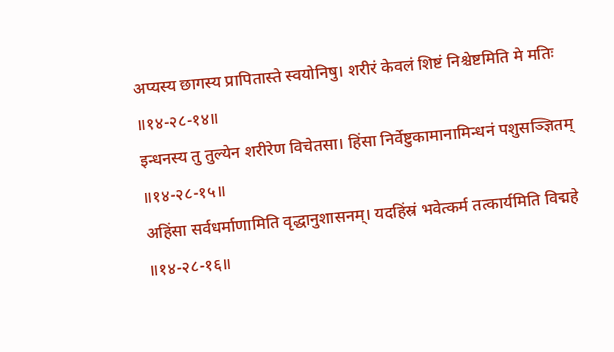अप्यस्य छागस्य प्रापितास्ते स्वयोनिषु। शरीरं केवलं शिष्टं निश्चेष्टमिति मे मतिः ॥१४-२८-१४॥
इन्धनस्य तु तुल्येन शरीरेण विचेतसा। हिंसा निर्वेष्टुकामानामिन्धनं पशुसञ्ज्ञितम् ॥१४-२८-१५॥
अहिंसा सर्वधर्माणामिति वृद्धानुशासनम्। यदहिंस्रं भवेत्कर्म तत्कार्यमिति विद्महे ॥१४-२८-१६॥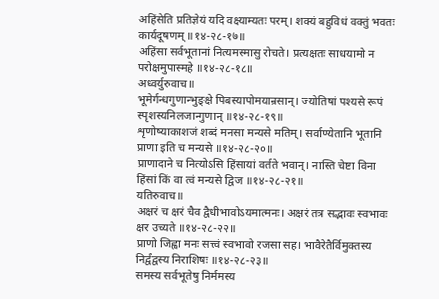अहिंसेति प्रतिज्ञेयं यदि वक्ष्याम्यतः परम्। शक्यं बहुविधं वक्तुं भवतः कार्यदूषणम् ॥१४-२८-१७॥
अहिंसा सर्वभूतानां नित्यमस्मासु रोचते। प्रत्यक्षतः साधयामो न परोक्षमुपास्महे ॥१४-२८-१८॥
अध्वर्युरुवाच॥
भूमेर्गन्धगुणान्भुङ्क्षे पिबस्यापोमयान्रसान्। ज्योतिषां पश्यसे रूपं स्पृशस्यनिलजान्गुणान् ॥१४-२८-१९॥
शृणोष्याकाशजं शब्दं मनसा मन्यसे मतिम्। सर्वाण्येतानि भूतानि प्राणा इति च मन्यसे ॥१४-२८-२०॥
प्राणादाने च नित्योऽसि हिंसायां वर्तते भवान्। नास्ति चेष्टा विना हिंसां किं वा त्वं मन्यसे द्विज ॥१४-२८-२१॥
यतिरुवाच॥
अक्षरं च क्षरं चैव द्वैधीभावोऽयमात्मनः। अक्षरं तत्र सद्भावः स्वभावः क्षर उच्यते ॥१४-२८-२२॥
प्राणो जिह्वा मनः सत्त्वं स्वभावो रजसा सह। भावैरेतैर्विमुक्तस्य निर्द्वंद्वस्य निराशिषः ॥१४-२८-२३॥
समस्य सर्वभूतेषु निर्ममस्य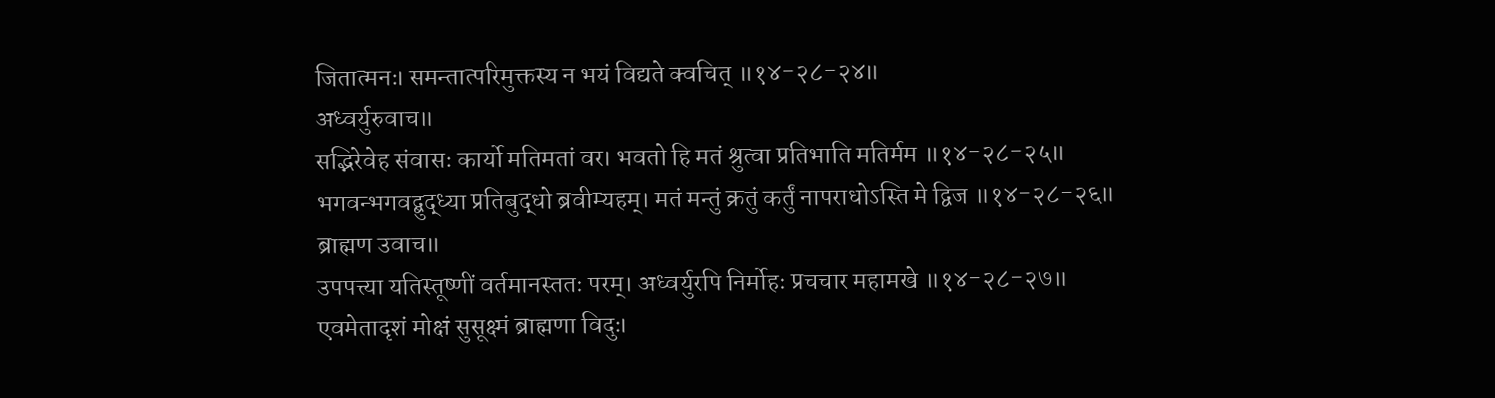जितात्मनः। समन्तात्परिमुक्तस्य न भयं विद्यते क्वचित् ॥१४-२८-२४॥
अध्वर्युरुवाच॥
सद्भिरेवेह संवासः कार्यो मतिमतां वर। भवतो हि मतं श्रुत्वा प्रतिभाति मतिर्मम ॥१४-२८-२५॥
भगवन्भगवद्बुद्ध्या प्रतिबुद्धो ब्रवीम्यहम्। मतं मन्तुं क्रतुं कर्तुं नापराधोऽस्ति मे द्विज ॥१४-२८-२६॥
ब्राह्मण उवाच॥
उपपत्त्या यतिस्तूष्णीं वर्तमानस्ततः परम्। अध्वर्युरपि निर्मोहः प्रचचार महामखे ॥१४-२८-२७॥
एवमेतादृशं मोक्षं सुसूक्ष्मं ब्राह्मणा विदुः।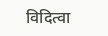विदित्वा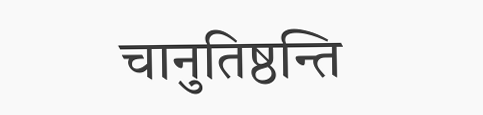चानुतिष्ठन्ति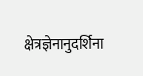क्षेत्रज्ञेनानुदर्शिना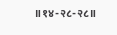॥१४-२८-२८॥